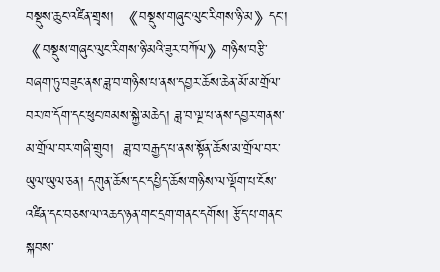བསྡུས་ཆུང་འཛིན་གྲྭས།  《བསྡུས་གཞུང་ལུང་རིགས་ཉི་མ》དང་། 《བསྡུས་གཞུང་ལུང་རིགས་ཉི་མའི་ཟུར་བཀོལ》གཉིས་བརྩི་བཞག་ཏུ་བཟུང་ནས་ཟླ་བ་གཉིས་པ་ནས་དབྱར་ཆོས་ཆེན་མོ་མ་གྲོལ་བར་ཁ་དོག་དང་ཕུང་ཁམས་སྐྱེ་མཆེད། ཟླ་བ་ལྔ་པ་ནས་དབྱར་གནས་མ་གྲོལ་བར་གཞི་གྲུབ།  ཟླ་བ་བརྒྱད་པ་ནས་སྟོན་ཆོས་མ་གྲོལ་བར་ཡུལ་ཡུལ་ཅན། དགུན་ཆོས་དང་དཔྱིད་ཆོས་གཉིས་ལ་ལྡོག་པ་ངོས་འཛིན་དང་བཅས་ལ་འཆད་ཉན་གང་དྲག་གནང་དགོས། རྩོད་པ་གནང་སྐབས་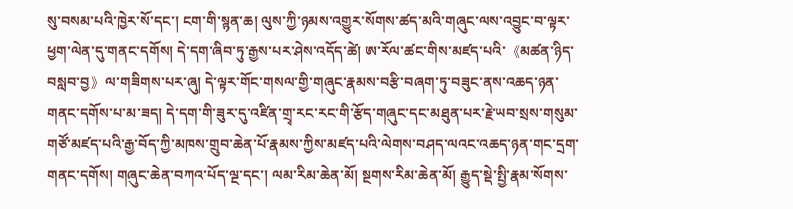སུ་བསམ་པའི་ཁྱེར་སོ་དང་། ངག་གི་སྙན་ཆ། ལུས་ཀྱི་ཉམས་འགྱུར་སོགས་ཚད་མའི་གཞུང་ལས་འབྱུང་བ་ལྟར་ཕྱག་ལེན་དུ་གནང་དགོས། དེ་དག་ཞིབ་ཏུ་རྒྱས་པར་ཤེས་འདོད་ཚེ། ཨ་རོལ་ཚང་གིས་མཛད་པའི་《མཚན་ཉིད་བསླབ་བྱ》ལ་གཟིགས་པར་ཞུ། དེ་ལྟར་གོང་གསལ་གྱི་གཞུང་རྣམས་བརྩི་བཞག་ཏུ་བཟུང་ནས་འཆད་ཉན་གནང་དགོས་པ་མ་ཟད། དེ་དག་གི་ཟུར་དུ་འཛིན་གྲྭ་རང་རང་གི་རྩོད་གཞུང་དང་མཐུན་པར་རྗེ་ཡབ་སྲས་གསུམ་གཙོ་མཛད་པའི་རྒྱ་བོད་ཀྱི་མཁས་གྲུབ་ཆེན་པོ་རྣམས་ཀྱིས་མཛད་པའི་ལེགས་བཤད་ལའང་འཆད་ཉན་གང་དྲག་གནང་དགོས། གཞུང་ཆེན་བཀའ་པོད་ལྔ་དང་། ལམ་རིམ་ཆེན་མོ། སྔགས་རིམ་ཆེན་མོ། རྒྱུད་སྡེ་སྤྱི་རྣམ་སོགས་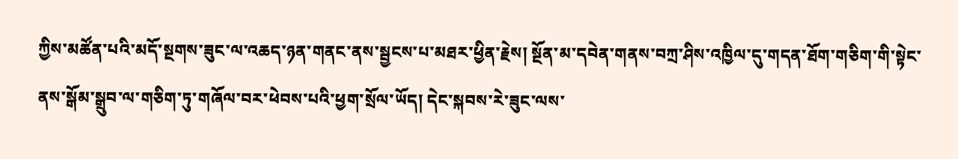ཀྱིས་མཚོན་པའི་མདོ་སྔགས་ཟུང་ལ་འཆད་ཉན་གནང་ནས་སྦྱངས་པ་མཐར་ཕྱིན་རྗེས། སྔོན་མ་དབེན་གནས་བཀྲ་ཤིས་འཁྱིལ་དུ་གདན་ཐོག་གཅིག་གི་སྟེང་ནས་སྒོམ་སྒྲུབ་ལ་གཅིག་ཏུ་གཞོལ་བར་ཕེབས་པའི་ཕྱག་སྲོལ་ཡོད། དེང་སྐབས་རེ་ཟུང་ལས་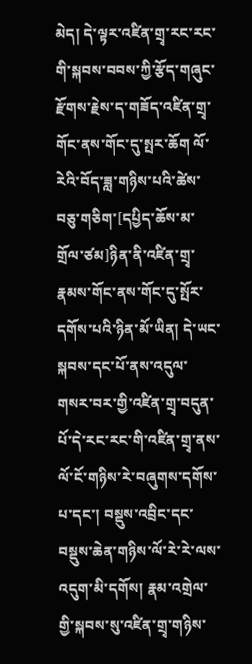མེད། དེ་ལྟར་འཛིན་གྲྭ་རང་རང་གི་སྐབས་བབས་ཀྱི་རྩོད་གཞུང་རྫོགས་རྗེས་ད་གཟོད་འཛིན་གྲྭ་གོང་ནས་གོང་དུ་སྤར་ཆོག ལོ་རེའི་བོད་ཟླ་གཉིས་པའི་ཚེས་བཅུ་གཅིག་[དཔྱིད་ཆོས་མ་གྲོལ་ཙམ]ཉིན་ནི་འཛིན་གྲྭ་རྣམས་གོང་ནས་གོང་དུ་སྤོར་དགོས་པའི་ཉིན་མོ་ཡིན། དེ་ཡང་སྐབས་དང་པོ་ནས་འདུལ་གསར་བར་གྱི་འཛིན་གྲྭ་བདུན་པོ་དེ་རང་རང་གི་འཛིན་གྲྭ་ནས་ལོ་ངོ་གཉིས་རེ་བཞུགས་དགོས་པ་དང་། བསྡུས་འབྲིང་དང་བསྡུས་ཆེན་གཉིས་ལོ་རེ་རེ་ལས་འདུག་མི་དགོས། རྣམ་འགྲེལ་གྱི་སྐབས་སུ་འཛིན་གྲྭ་གཉིས་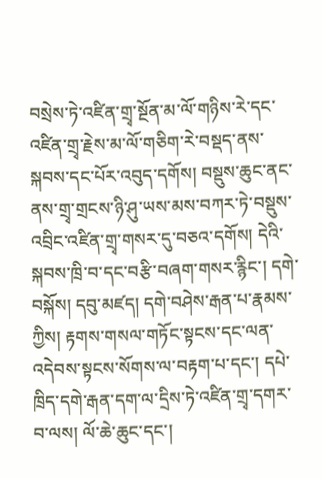བསྲེས་ཏེ་འཛིན་གྲྭ་སྔོན་མ་ལོ་གཉིས་རེ་དང་འཛིན་གྲྭ་རྗེས་མ་ལོ་གཅིག་རེ་བསྡད་ནས་སྐབས་དང་པོར་འབུད་དགོས། བསྡུས་ཆུང་ནང་ནས་གྲྭ་གྲངས་ཉི་ཤུ་ཡས་མས་བཀར་ཏེ་བསྡུས་འབྲིང་འཛིན་གྲྭ་གསར་དུ་བཅའ་དགོས། དེའི་སྐབས་ཁྲི་བ་དང་བརྩི་བཞག་གསར་རྙིང་། དགེ་བསྐོས། དབུ་མཛད། དགེ་བཤེས་རྒན་པ་རྣམས་ཀྱིས། རྟགས་གསལ་གཏོང་སྟངས་དང་ལན་འདེབས་སྟངས་སོགས་ལ་བརྟག་པ་དང་། དཔེ་ཁྲིད་དགེ་རྒན་དག་ལ་དྲིས་ཏེ་འཛིན་གྲྭ་དགར་བ་ལས། ལོ་ཆེ་ཆུང་དང་།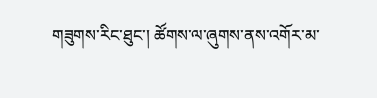གཟུགས་རིང་ཐུང་། ཚོགས་ལ་ཞུགས་ནས་འགོར་མ་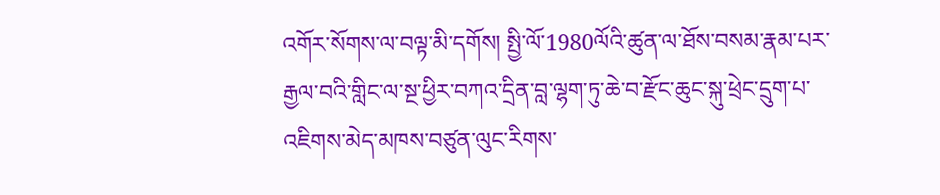འགོར་སོགས་ལ་བལྟ་མི་དགོས། སྤྱི་ལོ་1980ལོའི་ཚུན་ལ་ཐོས་བསམ་རྣམ་པར་རྒྱལ་བའི་གླིང་ལ་སྔ་ཕྱིར་བཀའ་དྲིན་བླ་ལྷག་ཏུ་ཆེ་བ་རྫོང་ཆུང་སྐུ་ཕྲེང་དྲུག་པ་འཇིགས་མེད་མཁས་བཙུན་ལུང་རིགས་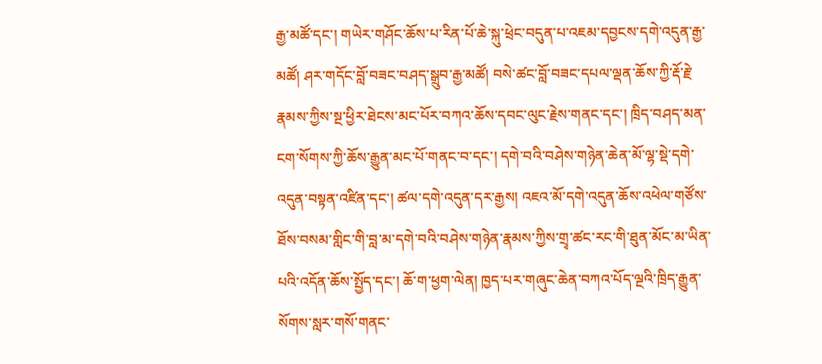རྒྱ་མཚོ་དང་། གཡེར་གཤོང་ཆོས་པ་རིན་པོ་ཆེ་སྐུ་ཕྲེང་བདུན་པ་འཇམ་དབྱངས་དགེ་འདུན་རྒྱ་མཚོ། ཤར་གདོང་བློ་བཟང་བཤད་སྒྲུབ་རྒྱ་མཚོ། བསེ་ཚང་བློ་བཟང་དཔལ་ལྡན་ཆོས་ཀྱི་རྡོ་རྗེ་རྣམས་ཀྱིས་སྔ་ཕྱིར་ཐེངས་མང་པོར་བཀའ་ཆོས་དབང་ལུང་རྗེས་གནང་དང་། ཁྲིད་བཤད་མན་ངག་སོགས་ཀྱི་ཆོས་རྒྱུན་མང་པོ་གནང་བ་དང་། དགེ་བའི་བཤེས་གཉེན་ཆེན་མོ་ལྷ་སྡེ་དགེ་འདུན་བསྟན་འཛིན་དང་། ཚལ་དགེ་འདུན་དར་རྒྱས། འཇའ་མོ་དགེ་འདུན་ཆོས་འཕེལ་གཙོས་ཐོས་བསམ་གླིང་གི་བླ་མ་དགེ་བའི་བཤེས་གཉེན་རྣམས་ཀྱིས་གྲྭ་ཚང་རང་གི་ཐུན་མོང་མ་ཡིན་པའི་འདོན་ཆོས་སྤྱོད་དང་། ཆོ་ག་ཕྱག་ལེན། ཁྱད་པར་གཞུང་ཆེན་བཀའ་པོད་ལྔའི་ཁྲིད་རྒྱུན་སོགས་སླར་གསོ་གནང་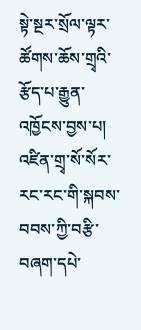སྟེ་སྔར་སྲོལ་ལྟར་ཚོགས་ཆོས་གྲྭའི་རྩོད་པ་རྒྱུན་འཁྱོངས་བྱས་པ། འཛིན་གྲྭ་སོ་སོར་རང་རང་གི་སྐབས་བབས་ཀྱི་བརྩི་བཞག་དཔེ་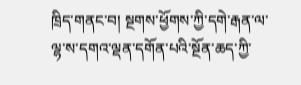ཁྲིད་གནང་བ། སྔགས་ཕྱོགས་ཀྱི་དགེ་རྒན་ལ་ལྷ་ས་དགའ་ལྡན་དགོན་པའི་སྔོན་ཆད་ཀྱི་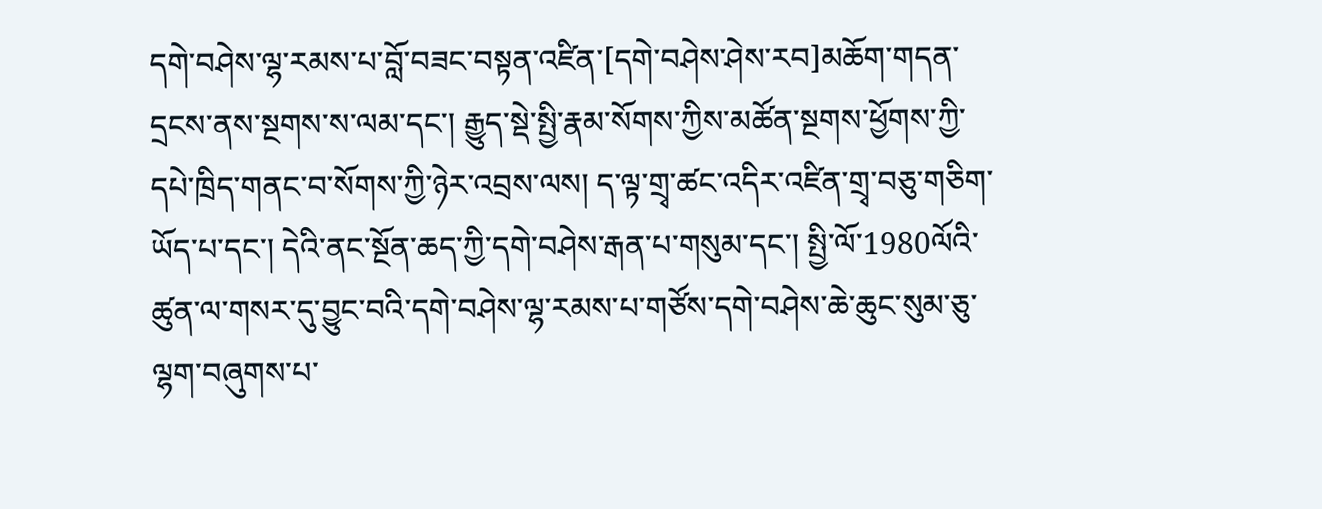དགེ་བཤེས་ལྷ་རམས་པ་བློ་བཟང་བསྟན་འཛིན་[དགེ་བཤེས་ཤེས་རབ]མཆོག་གདན་དྲངས་ནས་སྔགས་ས་ལམ་དང་། རྒྱུད་སྡེ་སྤྱི་རྣམ་སོགས་ཀྱིས་མཚོན་སྔགས་ཕྱོགས་ཀྱི་དཔེ་ཁྲིད་གནང་བ་སོགས་ཀྱི་ཉེར་འབྲས་ལས། ད་ལྟ་གྲྭ་ཚང་འདིར་འཛིན་གྲྭ་བཅུ་གཅིག་ཡོད་པ་དང་། དེའི་ནང་སྔོན་ཆད་ཀྱི་དགེ་བཤེས་རྒན་པ་གསུམ་དང་། སྤྱི་ལོ་1980ལོའི་ཚུན་ལ་གསར་དུ་བྱུང་བའི་དགེ་བཤེས་ལྷ་རམས་པ་གཙོས་དགེ་བཤེས་ཆེ་ཆུང་སུམ་ཅུ་ལྷག་བཞུགས་པ་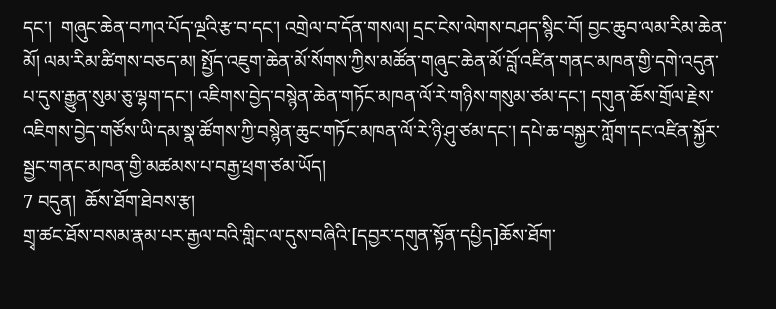དང་།  གཞུང་ཆེན་བཀའ་པོད་ལྔའི་རྩ་བ་དང་། འགྲེལ་བ་དོན་གསལ། དྲང་ངེས་ལེགས་བཤད་སྙིང་བོ། བྱང་ཆུབ་ལམ་རིམ་ཆེན་མོ། ལམ་རིམ་ཚིགས་བཅད་མ། སྤྱོད་འཇུག་ཆེན་མོ་སོགས་ཀྱིས་མཚོན་གཞུང་ཆེན་མོ་བློ་འཛིན་གནང་མཁན་གྱི་དགེ་འདུན་པ་དུས་རྒྱུན་སུམ་ཅུ་ལྷག་དང་། འཇིགས་བྱེད་བསྙེན་ཆེན་གཏོང་མཁན་ལོ་རེ་གཉིས་གསུམ་ཙམ་དང་། དགུན་ཆོས་གྲོལ་རྗེས་འཇིགས་བྱེད་གཙོས་ཡི་དམ་སྣ་ཚོགས་ཀྱི་བསྙེན་ཆུང་གཏོང་མཁན་ལོ་རེ་ཉི་ཤུ་ཙམ་དང་། དཔེ་ཆ་བསྐྱར་ཀློག་དང་འཛིན་སྐྱོར་སྦྱང་གནང་མཁན་གྱི་མཚམས་པ་བརྒྱ་ཕྲག་ཙམ་ཡོད།
7 བདུན།  ཆོས་ཐོག་ཐེབས་རྩ།
གྲྭ་ཚང་ཐོས་བསམ་རྣམ་པར་རྒྱལ་བའི་གླིང་ལ་དུས་བཞིའི་[དབྱར་དགུན་སྟོན་དཔྱིད]ཆོས་ཐོག་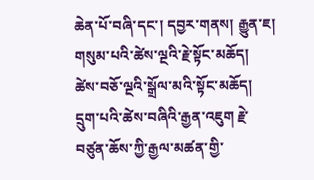ཆེན་པོ་བཞི་དང་། དབྱར་གནས། རྒྱུན་ཇ། གསུམ་པའི་ཚེས་ལྔའི་རྗེ་སྟོང་མཆོད། ཚེས་བཅོ་ལྔའི་སྒྲོལ་མའི་སྟོང་མཆོད། དྲུག་པའི་ཚེས་བཞིའི་རྒྱན་འཇུག རྗེ་བཙུན་ཆོས་ཀྱི་རྒྱལ་མཚན་གྱི་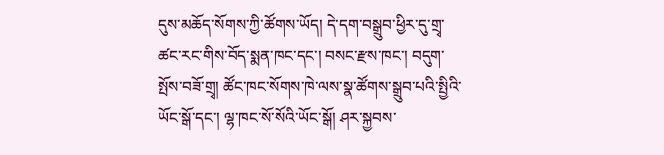དུས་མཆོད་སོགས་ཀྱི་ཚོགས་ཡོད། དེ་དག་བསྒྲུབ་ཕྱིར་དུ་གྲྭ་ཚང་རང་གིས་བོད་སྨན་ཁང་དང་། བསང་རྫས་ཁང་། བདུག་སྤོས་བཟོ་གྲྭ། ཚོང་ཁང་སོགས་ཁེ་ལས་སྣ་ཚོགས་སྒྲུབ་པའི་སྤྱིའི་ཡོང་སྒོ་དང་། ལྷ་ཁང་སོ་སོའི་ཡོང་སྒོ། ཤར་སྐྱབས་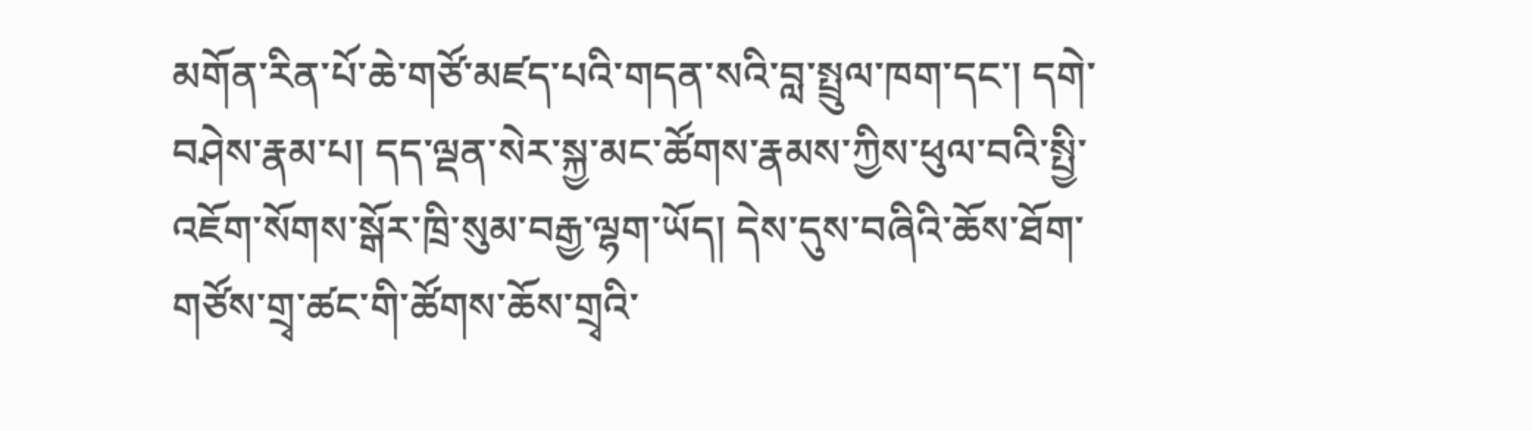མགོན་རིན་པོ་ཆེ་གཙོ་མཛད་པའི་གདན་སའི་བླ་སྤྲུལ་ཁག་དང་། དགེ་བཤེས་རྣམ་པ། དད་ལྡན་སེར་སྐྱ་མང་ཚོགས་རྣམས་ཀྱིས་ཕུལ་བའི་སྤྱི་འཇོག་སོགས་སྒོར་ཁྲི་སུམ་བརྒྱ་ལྷག་ཡོད། དེས་དུས་བཞིའི་ཆོས་ཐོག་གཙོས་གྲྭ་ཚང་གི་ཚོགས་ཆོས་གྲྭའི་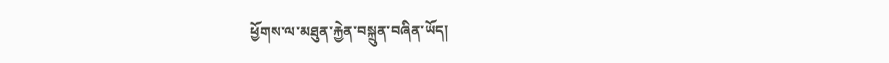ཕྱོགས་ལ་མཐུན་རྐྱེན་བསྐྲུན་བཞིན་ཡོད།